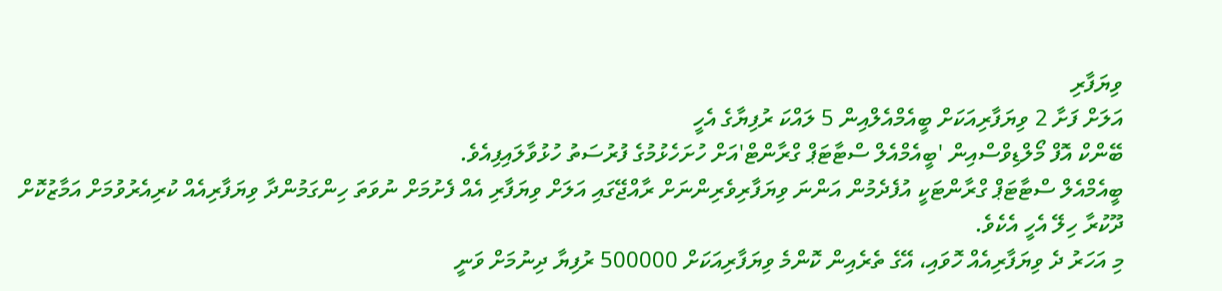ވިޔަފާރި
އަލަށް ފަށާ 2 ވިޔަފާރިއަކަށް ބީއެމްއެލްއިން 5 ލައްކަ ރުފިޔާގެ އެހީ
ބޭންކް އޮފް މޯލްޑިވްސްއިން 'ބީއެމްއެލް ސްޓާޓަޕް ގްރާންޓް'އަށް ހުށަހެޅުމުގެ ފުރުސަތު ހުޅުވާލައިފިއެވެ.
ބީއެމްއެލް ސްޓާޓަޕް ގްރާންޓަކީ އުފެދެމުން އަންނަ ވިޔަފާރިވެރިންނަށް ރާއްޖޭގައި އަލަށް ވިޔަފާރި އެއް ފެށުމަށް ނުވަތަ ހިންގަމުންދާ ވިޔަފާރިއެއް ކުރިއެރުވުމަށް އަމާޒުކޮށް ދޫކުރާ ހިލޭ އެހީ އެކެވެ.
މި އަހަރު ދެ ވިޔަފާރިއެއް ހޮވައި، އޭގެ ތެރެއިން ކޮންމެ ވިޔަފާރިއަކަށް 500000 ރުފިޔާ ދިނުމަށް ވަނީ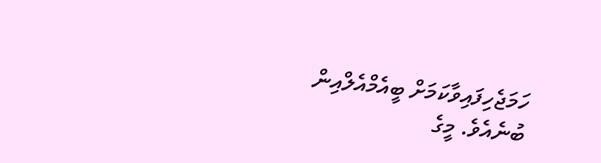ހަމަޖެހިފައިވާކަމަށް ބީއެމްއެލްއިން ބުނެއެވެ. މީގެ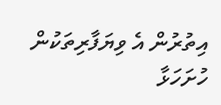އިތުރުން އެ ވިޔަފާރިތަކުން ހުށަހަޅާ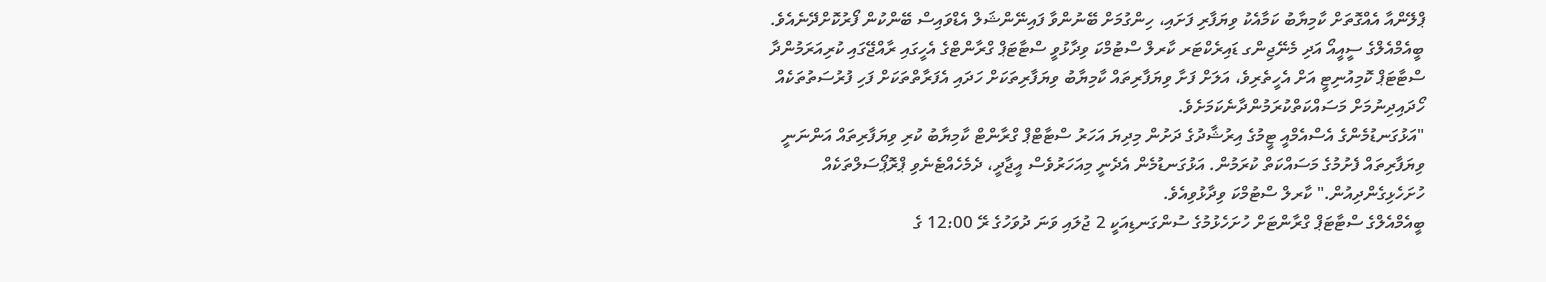ޕްލޭންއާ އެއްގޮތަށް ކާމިޔާބު ކަމާއެކު ވިޔަފާރި ފަށައި، ހިންގުމަށް ބޭނުންވާ ފައިނޭންޝަލް އެޑްވައިސް ބޭންކުން ފޯރުކޮށްދޭނެއެވެ.
ބީއެމްއެލްގެ ސީއީއޯ އަދި މެނޭޖިންގ ޑައިރެކްޓަރ ކާރލް ސްޓުމްކަ ވިދާޅުވީ ސްޓާޓަޕް ގްރާންޓްގެ އެހީގައި ރާއްޖޭގައި ކުރިއަރަމުންދާ ސްޓާޓަޕް ކޮމިއުނިޓީ އަށް އެހީތެރިވެ، އަލަށް ފަށާ ވިޔަފާރިތައް ކާމިޔާބު ވިޔަފާރިތަކަށް ހަދައި އެފަރާތްތަކަށް ފަހި ފުރުސަތުތަކެއް ހޯދައިދިނުމަށް މަސައްކަތްކުރަމުންދާނެކަމަށެވެ.
"އަޅުގަނޑުމެންގެ އެސްއެމްއީ ޓީމުގެ އިރުޝާދުގެ ދަށުން މިދިޔަ އަހަރު ސްޓާޓްޕް ގްރާންޓް ކާމިޔާބު ކުރި ވިޔަފާރިތައް އަންނަނީ ވިޔަފާރިތައް ފެށުމުގެ މަސައްކަތް ކުރަމުން. އަޅުގަނޑުމެން އެދެނީ މިއަހަރުވެސް އީޖާދީ، ދެމެހެއްޓެނެވި ޕްރޮޕޯސަލްތަކެއް ހުށަހެޅިގެންދިއުން." ކާރލް ސްޓުމްކަ ވިދާޅުވިއެވެ.
ބީއެމްއެލްގެ ސްޓާޓަޕް ގްރާންޓަށް ހުށަހެޅުމުގެ ސުންގަނޑިއަކީ 2 ޖުލައި ވަނަ ދުވަހުގެ ރޭ 12:00 ގެ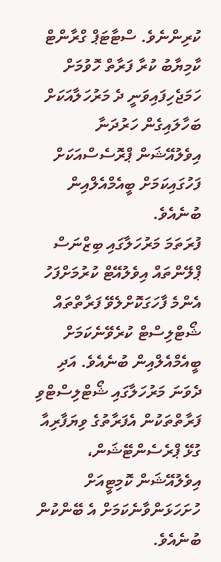ކުރިންނެވެ. ސްޓާޓަޕް ގްރާންޓް ކާމިޔާބު ކުރާ ފަރާތް ހޮވުމަށް ހަމަޖެހިފައިވަނީ ދެ މަރުހަލާއަކަށް ބަހާލައިގެން ހަރުދަނާ އިވެލުއޭޝަން ޕްރޮސެސްއަކަށް ފަހުގައިކަމަށް ބީއެމްއެލްއިން ބުނެއެވެ.
ފުރަތަމަ މަރުހަލާގައި ބިޒްނަސް ޕްލޭންތައް އިވެލުއޭޓް ކުރުމަށްފަހު އެންމެ ފާހަގަކޮށްލެވޭ ފަރާތްތައް ޝޯޓްލިސްޓް ކުރެވޭނެކަމަށް ބީއެމްއެލްއިން ބުނެއެވެ. އަދި ދެވަނަ މަރުހަލާގައި ޝޯޓްލިސްޓްވި ފަރާތްތަކުން އެފަރާތުގެ ވިޔަފާރިއާ ގުޅޭ ޕްރެސެންޓޭޝަން، އިވެލުއޭޝަން ކޮމިޓީއަށް ހުށަހަޅަންވާނެކަމަށް އެ ބޭންކުން ބުނެއެވެ.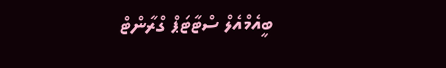ބީއެމްއެލް ސްޓާޓަޕް ގްރާންޓް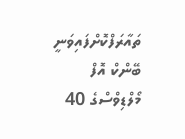ތައާރަފްކޮށްފައިވަނީ ބޭންކް އޮފް މޯލްޑިވްސްގެ 40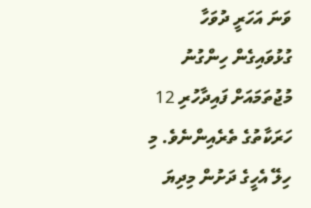ވަނަ އަހަރީ ދުވަހާ ގުޅުވައިގެން ހިންގުނު މުޖުތަމައަށް ފައިދާހުރި 12 ހަރަކާތުގެ ތެރެއިންނެވެ. މި ހިލޭ އެހީގެ ދަށުން މިދިޔަ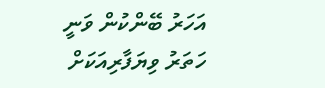އަހަރު ބޭންކުން ވަނީ ހަތަރު ވިޔަފާރިއަކަށް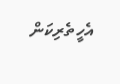އެހީތެރިކަން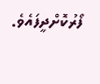ފޯރުކޮށްދީފައެވެ.